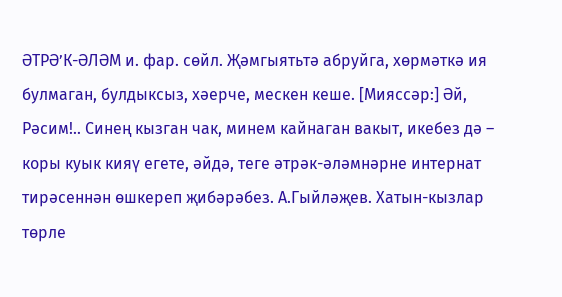ӘТРӘ’К-ӘЛӘМ и. фар. сөйл. Җәмгыятьтә абруйга, хөрмәткә ия булмаган, булдыксыз, хәерче, мескен кеше. [Мияссәр:] Әй, Рәсим!.. Синең кызган чак, минем кайнаган вакыт, икебез дә – коры куык кияү егете, әйдә, теге әтрәк-әләмнәрне интернат тирәсеннән өшкереп җибәрәбез. А.Гыйләҗев. Хатын-кызлар төрле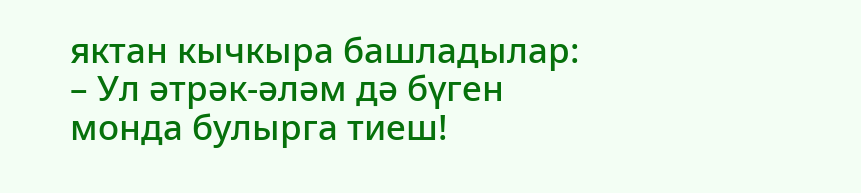яктан кычкыра башладылар: – Ул әтрәк-әләм дә бүген монда булырга тиеш!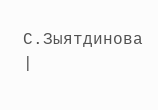С.Зыятдинова |